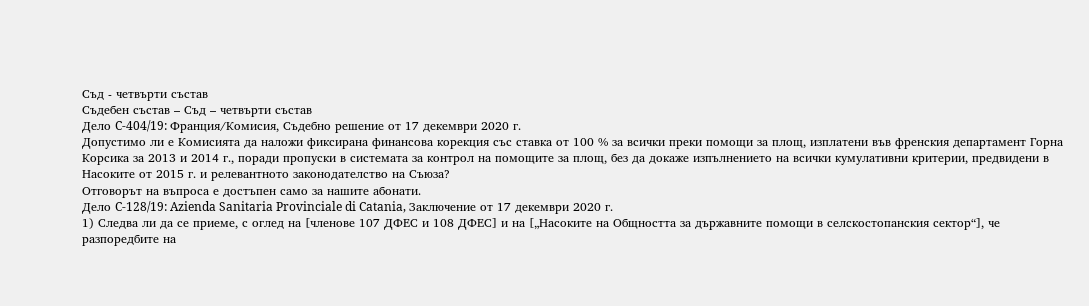Съд - четвърти състав
Съдебен състав – Съд – четвърти състав
Дело C-404/19: Франция/Комисия, Съдебно решение от 17 декември 2020 г.
Допустимо ли е Комисията да наложи фиксирана финансова корекция със ставка от 100 % за всички преки помощи за площ, изплатени във френския департамент Горна Корсика за 2013 и 2014 г., поради пропуски в системата за контрол на помощите за площ, без да докаже изпълнението на всички кумулативни критерии, предвидени в Насоките от 2015 г. и релевантното законодателство на Съюза?
Отговорът на въпроса е достъпен само за нашите абонати.
Дело C-128/19: Azienda Sanitaria Provinciale di Catania, Заключение от 17 декември 2020 г.
1) Следва ли да се приеме, с оглед на [членове 107 ДФЕС и 108 ДФЕС] и на [„Насоките на Общността за държавните помощи в селскостопанския сектор“], че разпоредбите на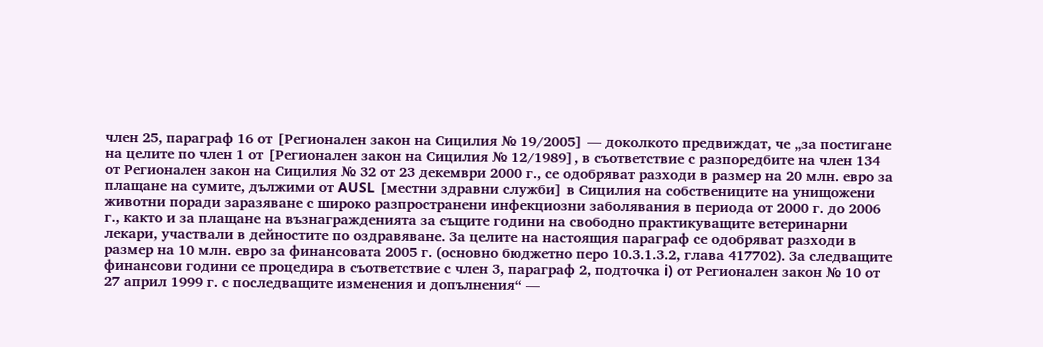член 25, параграф 16 от [Регионален закон на Сицилия № 19/2005] — доколкото предвиждат, че „за постигане на целите по член 1 от [Регионален закон на Сицилия № 12/1989], в съответствие с разпоредбите на член 134 от Регионален закон на Сицилия № 32 от 23 декември 2000 г., се одобряват разходи в размер на 20 млн. евро за плащане на сумите, дължими от AUSL [местни здравни служби] в Сицилия на собствениците на унищожени животни поради заразяване с широко разпространени инфекциозни заболявания в периода от 2000 г. до 2006 г., както и за плащане на възнагражденията за същите години на свободно практикуващите ветеринарни лекари, участвали в дейностите по оздравяване. За целите на настоящия параграф се одобряват разходи в размер на 10 млн. евро за финансовата 2005 г. (основно бюджетно перо 10.3.1.3.2, глава 417702). За следващите финансови години се процедира в съответствие с член 3, параграф 2, подточка i) от Регионален закон № 10 от 27 април 1999 г. с последващите изменения и допълнения“ —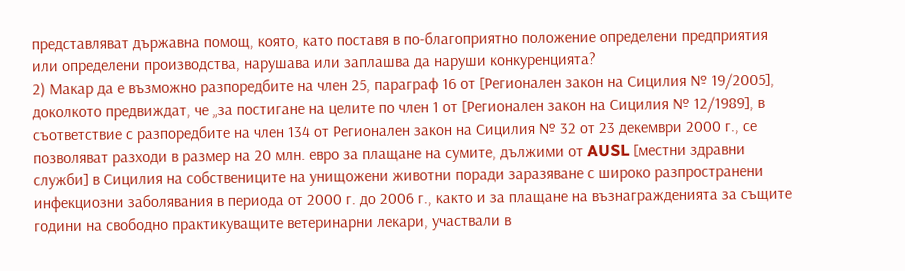представляват държавна помощ, която, като поставя в по-благоприятно положение определени предприятия или определени производства, нарушава или заплашва да наруши конкуренцията?
2) Макар да е възможно разпоредбите на член 25, параграф 16 oт [Регионален закон на Сицилия № 19/2005], доколкото предвиждат, че „за постигане на целите по член 1 от [Регионален закон на Сицилия № 12/1989], в съответствие с разпоредбите на член 134 от Регионален закон на Сицилия № 32 от 23 декември 2000 г., се позволяват разходи в размер на 20 млн. евро за плащане на сумите, дължими от AUSL [местни здравни служби] в Сицилия на собствениците на унищожени животни поради заразяване с широко разпространени инфекциозни заболявания в периода от 2000 г. до 2006 г., както и за плащане на възнагражденията за същите години на свободно практикуващите ветеринарни лекари, участвали в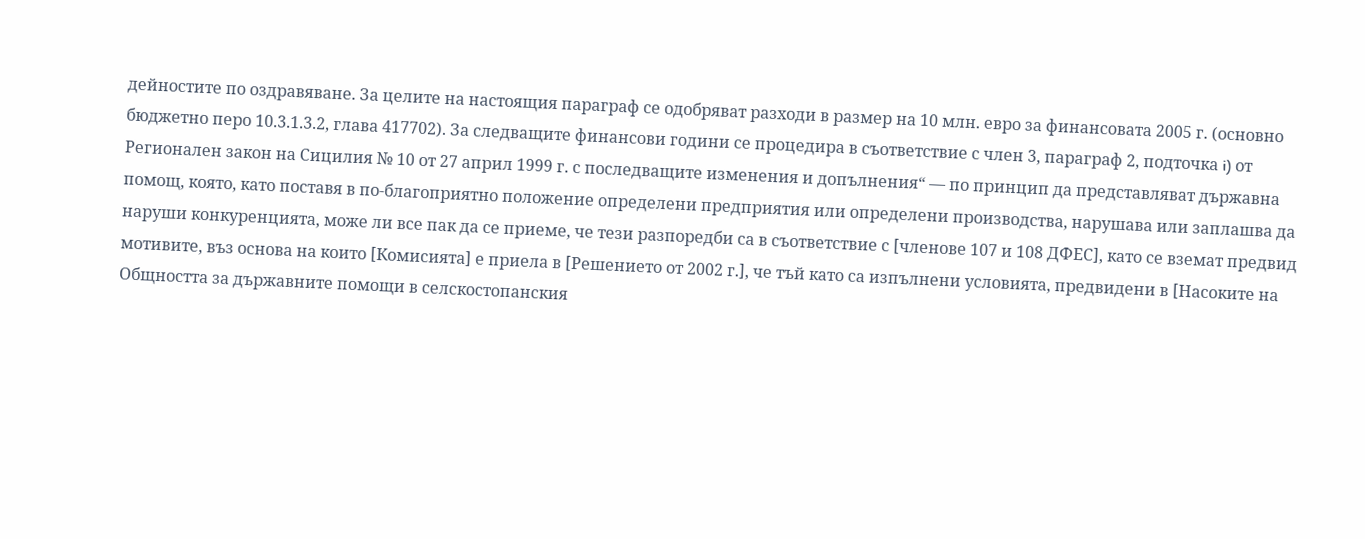дейностите по оздравяване. За целите на настоящия параграф се одобряват разходи в размер на 10 млн. евро за финансовата 2005 г. (основно бюджетно перо 10.3.1.3.2, глава 417702). За следващите финансови години се процедира в съответствие с член 3, параграф 2, подточка i) от Регионален закон на Сицилия № 10 от 27 април 1999 г. с последващите изменения и допълнения“ — по принцип да представляват държавна помощ, която, като поставя в по-благоприятно положение определени предприятия или определени производства, нарушава или заплашва да наруши конкуренцията, може ли все пак да се приеме, че тези разпоредби са в съответствие с [членове 107 и 108 ДФЕС], като се вземат предвид мотивите, въз основа на които [Комисията] е приела в [Решението от 2002 г.], че тъй като са изпълнени условията, предвидени в [Насоките на Общността за държавните помощи в селскостопанския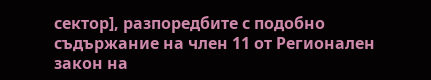сектор], разпоредбите с подобно съдържание на член 11 от Регионален закон на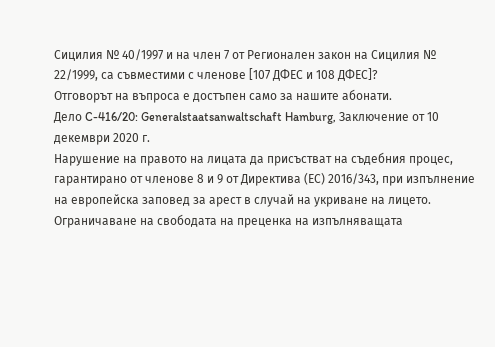Сицилия № 40/1997 и на член 7 от Регионален закон на Сицилия № 22/1999, са съвместими с членове [107 ДФЕС и 108 ДФЕС]?
Отговорът на въпроса е достъпен само за нашите абонати.
Дело C-416/20: Generalstaatsanwaltschaft Hamburg, Заключение от 10 декември 2020 г.
Нарушение на правото на лицата да присъстват на съдебния процес, гарантирано от членове 8 и 9 от Директива (ЕС) 2016/343, при изпълнение на европейска заповед за арест в случай на укриване на лицето.
Ограничаване на свободата на преценка на изпълняващата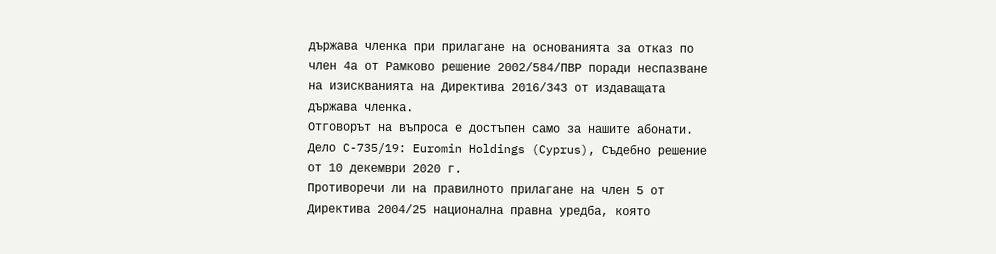държава членка при прилагане на основанията за отказ по член 4а от Рамково решение 2002/584/ПВР поради неспазване на изискванията на Директива 2016/343 от издаващата държава членка.
Отговорът на въпроса е достъпен само за нашите абонати.
Дело C-735/19: Euromin Holdings (Cyprus), Съдебно решение от 10 декември 2020 г.
Противоречи ли на правилното прилагане на член 5 от Директива 2004/25 национална правна уредба, която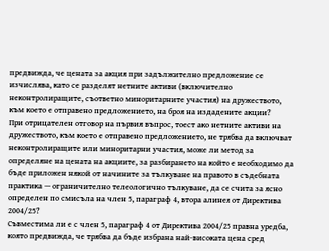предвижда, че цената за акция при задължително предложение се изчислява, като се разделят нетните активи (включително неконтролиращите, съответно миноритарните участия) на дружеството, към което е отправено предложението, на броя на издадените акции?
При отрицателен отговор на първия въпрос, тоест ако нетните активи на дружеството, към което е отправено предложението, не трябва да включват неконтролиращите или миноритарни участия, може ли метод за определяне на цената на акциите, за разбирането на който е необходимо да бъде приложен някой от начините за тълкуване на правото в съдебната практика — ограничително телеологично тълкуване, да се счита за ясно определен по смисъла на член 5, параграф 4, втора алинея от Директива 2004/25?
Съвместима ли е с член 5, параграф 4 от Директива 2004/25 правна уредба, която предвижда, че трябва да бъде избрана най-високата цена сред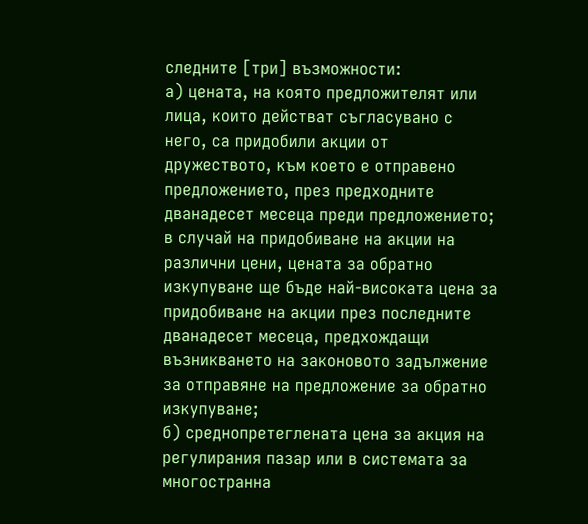следните [три] възможности:
а) цената, на която предложителят или лица, които действат съгласувано с него, са придобили акции от дружеството, към което е отправено предложението, през предходните дванадесет месеца преди предложението; в случай на придобиване на акции на различни цени, цената за обратно изкупуване ще бъде най-високата цена за придобиване на акции през последните дванадесет месеца, предхождащи възникването на законовото задължение за отправяне на предложение за обратно изкупуване;
б) среднопретеглената цена за акция на регулирания пазар или в системата за многостранна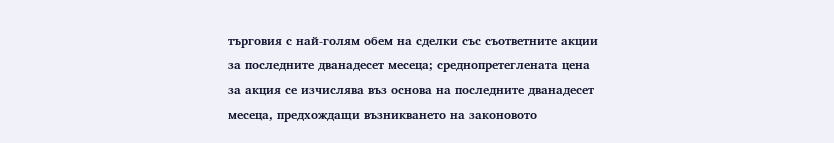търговия с най-голям обем на сделки със съответните акции за последните дванадесет месеца; среднопретеглената цена за акция се изчислява въз основа на последните дванадесет месеца, предхождащи възникването на законовото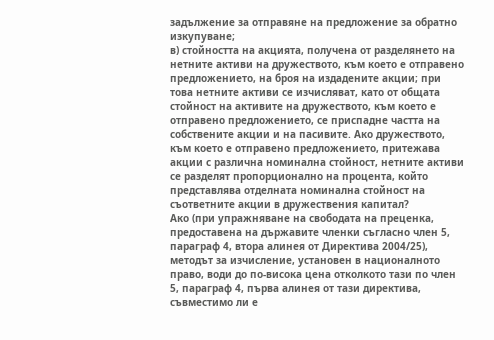задължение за отправяне на предложение за обратно изкупуване;
в) стойността на акцията, получена от разделянето на нетните активи на дружеството, към което е отправено предложението, на броя на издадените акции; при това нетните активи се изчисляват, като от общата стойност на активите на дружеството, към което е отправено предложението, се приспадне частта на собствените акции и на пасивите. Ако дружеството, към което е отправено предложението, притежава акции с различна номинална стойност, нетните активи се разделят пропорционално на процента, който представлява отделната номинална стойност на съответните акции в дружествения капитал?
Ако (при упражняване на свободата на преценка, предоставена на държавите членки съгласно член 5, параграф 4, втора алинея от Директива 2004/25), методът за изчисление, установен в националното право, води до по-висока цена отколкото тази по член 5, параграф 4, първа алинея от тази директива, съвместимо ли е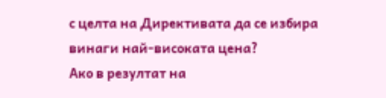с целта на Директивата да се избира винаги най-високата цена?
Ако в резултат на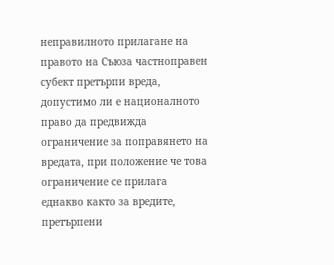неправилното прилагане на правото на Съюза частноправен субект претърпи вреда, допустимо ли е националното право да предвижда ограничение за поправянето на вредата, при положение че това ограничение се прилага еднакво както за вредите, претърпени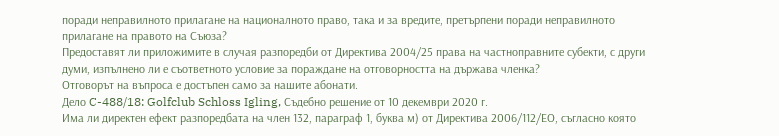поради неправилното прилагане на националното право, така и за вредите, претърпени поради неправилното прилагане на правото на Съюза?
Предоставят ли приложимите в случая разпоредби от Директива 2004/25 права на частноправните субекти, с други думи, изпълнено ли е съответното условие за пораждане на отговорността на държава членка?
Отговорът на въпроса е достъпен само за нашите абонати.
Дело C-488/18: Golfclub Schloss Igling, Съдебно решение от 10 декември 2020 г.
Има ли директен ефект разпоредбата на член 132, параграф 1, буква м) от Директива 2006/112/ЕО, съгласно която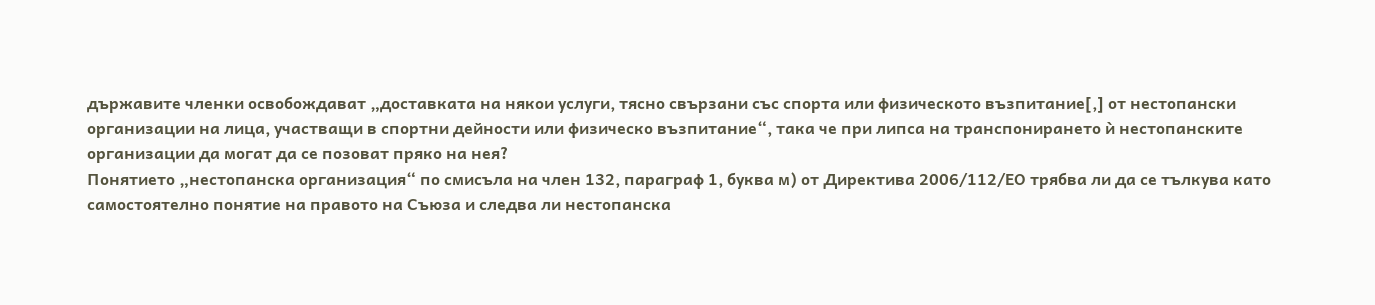държавите членки освобождават „доставката на някои услуги, тясно свързани със спорта или физическото възпитание[,] от нестопански организации на лица, участващи в спортни дейности или физическо възпитание“, така че при липса на транспонирането ѝ нестопанските организации да могат да се позоват пряко на нея?
Понятието „нестопанска организация“ по смисъла на член 132, параграф 1, буква м) от Директива 2006/112/ЕО трябва ли да се тълкува като самостоятелно понятие на правото на Съюза и следва ли нестопанска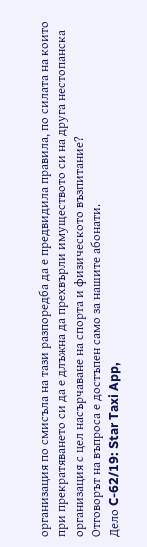организация по смисъла на тази разпоредба да е предвидила правила, по силата на които при прекратяването си да е длъжна да прехвърли имуществото си на друга нестопанска организация с цел насърчаване на спорта и физическото възпитание?
Отговорът на въпроса е достъпен само за нашите абонати.
Дело C-62/19: Star Taxi App,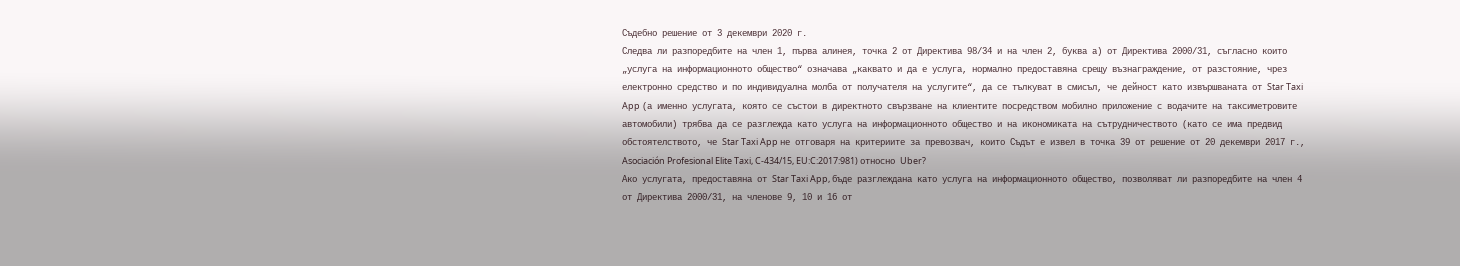Съдебно решение от 3 декември 2020 г.
Следва ли разпоредбите на член 1, първа алинея, точка 2 от Директива 98/34 и на член 2, буква а) от Директива 2000/31, съгласно които „услуга на информационното общество“ означава „каквато и да е услуга, нормално предоставяна срещу възнаграждение, от разстояние, чрез електронно средство и по индивидуална молба от получателя на услугите“, да се тълкуват в смисъл, че дейност като извършваната от Star Taxi App (а именно услугата, която се състои в директното свързване на клиентите посредством мобилно приложение с водачите на таксиметровите автомобили) трябва да се разглежда като услуга на информационното общество и на икономиката на сътрудничеството (като се има предвид обстоятелството, че Star Taxi App не отговаря на критериите за превозвач, които Съдът е извел в точка 39 от решение от 20 декември 2017 г., Asociación Profesional Elite Taxi, C‑434/15, EU:C:2017:981) относно Uber?
Ако услугата, предоставяна от Star Taxi App, бъде разглеждана като услуга на информационното общество, позволяват ли разпоредбите на член 4 от Директива 2000/31, на членове 9, 10 и 16 от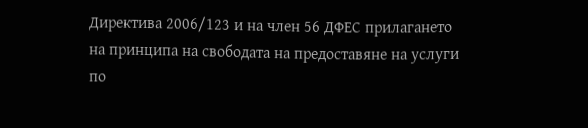Директива 2006/123 и на член 56 ДФЕС прилагането на принципа на свободата на предоставяне на услуги по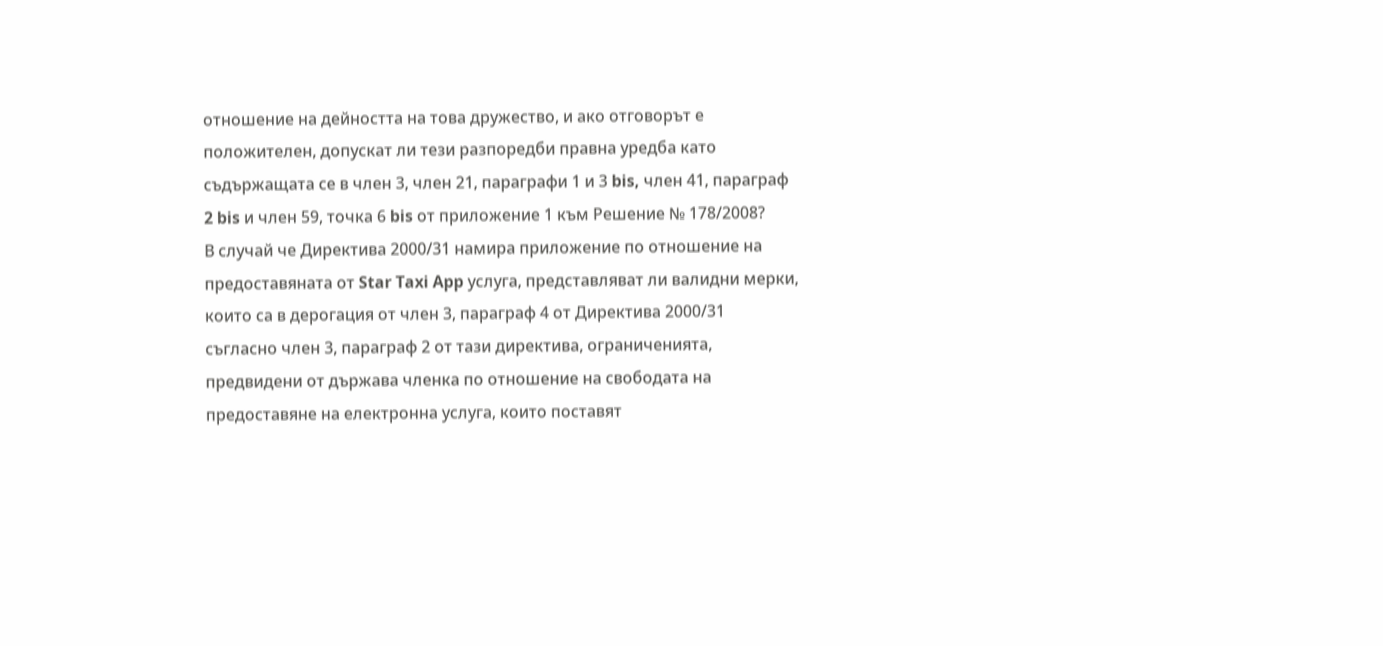отношение на дейността на това дружество, и ако отговорът е положителен, допускат ли тези разпоредби правна уредба като съдържащата се в член 3, член 21, параграфи 1 и 3 bis, член 41, параграф 2 bis и член 59, точка 6 bis от приложение 1 към Решение № 178/2008?
В случай че Директива 2000/31 намира приложение по отношение на предоставяната от Star Taxi App услуга, представляват ли валидни мерки, които са в дерогация от член 3, параграф 4 от Директива 2000/31 съгласно член 3, параграф 2 от тази директива, ограниченията, предвидени от държава членка по отношение на свободата на предоставяне на електронна услуга, които поставят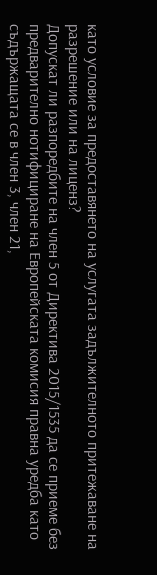като условие за предоставянето на услугата задължителното притежаване на разрешение или на лиценз?
Допускат ли разпоредбите на член 5 от Директива 2015/1535 да се приеме без предварително нотифициране на Европейската комисия правна уредба като съдържащата се в член 3, член 21,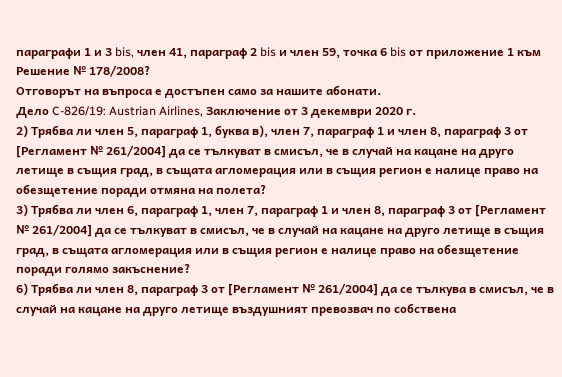параграфи 1 и 3 bis, член 41, параграф 2 bis и член 59, точка 6 bis от приложение 1 към Решение № 178/2008?
Отговорът на въпроса е достъпен само за нашите абонати.
Дело C-826/19: Austrian Airlines, Заключение от 3 декември 2020 г.
2) Трябва ли член 5, параграф 1, буква в), член 7, параграф 1 и член 8, параграф 3 от [Регламент № 261/2004] да се тълкуват в смисъл, че в случай на кацане на друго летище в същия град, в същата агломерация или в същия регион е налице право на обезщетение поради отмяна на полета?
3) Трябва ли член 6, параграф 1, член 7, параграф 1 и член 8, параграф 3 от [Регламент № 261/2004] да се тълкуват в смисъл, че в случай на кацане на друго летище в същия град, в същата агломерация или в същия регион е налице право на обезщетение поради голямо закъснение?
6) Трябва ли член 8, параграф 3 от [Регламент № 261/2004] да се тълкува в смисъл, че в случай на кацане на друго летище въздушният превозвач по собствена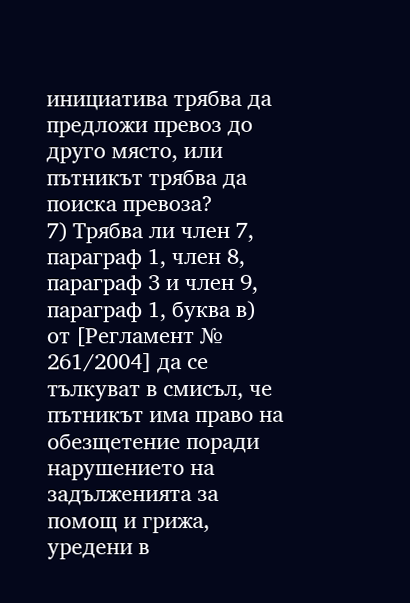инициатива трябва да предложи превоз до друго място, или пътникът трябва да поиска превоза?
7) Трябва ли член 7, параграф 1, член 8, параграф 3 и член 9, параграф 1, буква в) от [Регламент № 261/2004] да се тълкуват в смисъл, че пътникът има право на обезщетение поради нарушението на задълженията за помощ и грижа, уредени в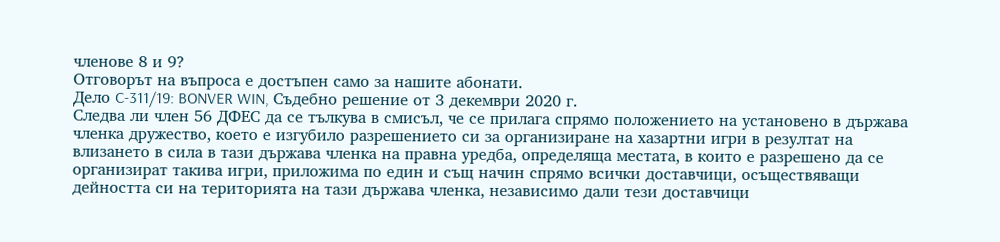членове 8 и 9?
Отговорът на въпроса е достъпен само за нашите абонати.
Дело C-311/19: BONVER WIN, Съдебно решение от 3 декември 2020 г.
Следва ли член 56 ДФЕС да се тълкува в смисъл, че се прилага спрямо положението на установено в държава членка дружество, което е изгубило разрешението си за организиране на хазартни игри в резултат на влизането в сила в тази държава членка на правна уредба, определяща местата, в които е разрешено да се организират такива игри, приложима по един и същ начин спрямо всички доставчици, осъществяващи дейността си на територията на тази държава членка, независимо дали тези доставчици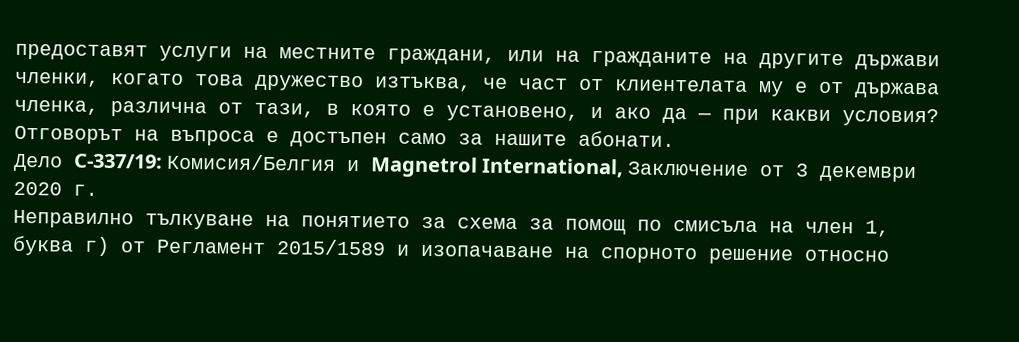предоставят услуги на местните граждани, или на гражданите на другите държави членки, когато това дружество изтъква, че част от клиентелата му е от държава членка, различна от тази, в която е установено, и ако да — при какви условия?
Отговорът на въпроса е достъпен само за нашите абонати.
Дело C-337/19: Комисия/Белгия и Magnetrol International, Заключение от 3 декември 2020 г.
Неправилно тълкуване на понятието за схема за помощ по смисъла на член 1, буква г) от Регламент 2015/1589 и изопачаване на спорното решение относно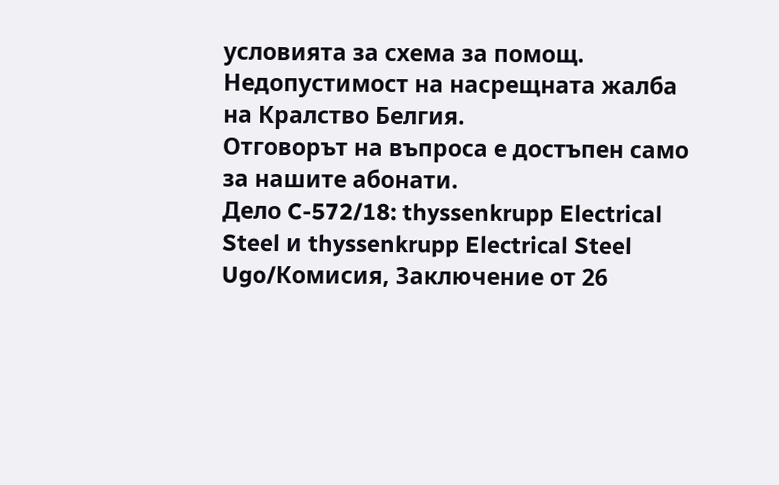условията за схема за помощ.
Недопустимост на насрещната жалба на Кралство Белгия.
Отговорът на въпроса е достъпен само за нашите абонати.
Дело C-572/18: thyssenkrupp Electrical Steel и thyssenkrupp Electrical Steel Ugo/Комисия, Заключение от 26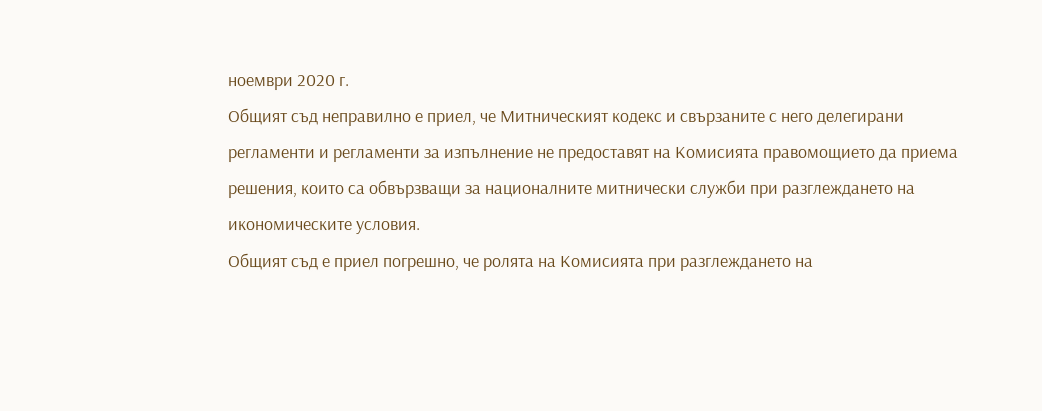ноември 2020 г.
Общият съд неправилно е приел, че Митническият кодекс и свързаните с него делегирани регламенти и регламенти за изпълнение не предоставят на Комисията правомощието да приема решения, които са обвързващи за националните митнически служби при разглеждането на икономическите условия.
Общият съд е приел погрешно, че ролята на Комисията при разглеждането на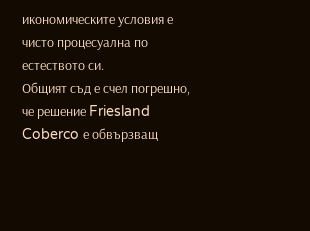икономическите условия е чисто процесуална по естеството си.
Общият съд е счел погрешно, че решение Friesland Coberco е обвързващ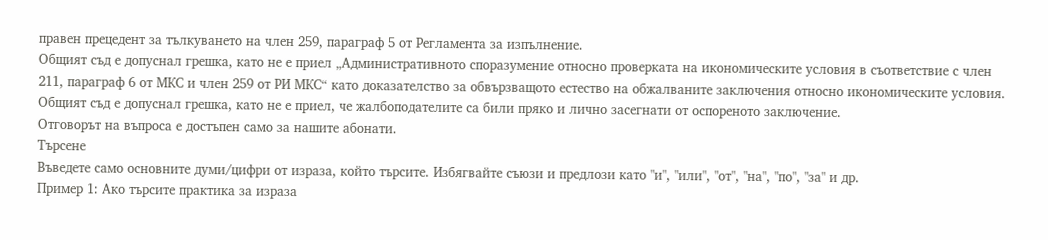правен прецедент за тълкуването на член 259, параграф 5 от Регламента за изпълнение.
Общият съд е допуснал грешка, като не е приел „Административното споразумение относно проверката на икономическите условия в съответствие с член 211, параграф 6 от МКС и член 259 от РИ МКС“ като доказателство за обвързващото естество на обжалваните заключения относно икономическите условия.
Общият съд е допуснал грешка, като не е приел, че жалбоподателите са били пряко и лично засегнати от оспореното заключение.
Отговорът на въпроса е достъпен само за нашите абонати.
Търсене
Въведете само основните думи/цифри от израза, който търсите. Избягвайте съюзи и предлози като "и", "или", "от", "на", "по", "за" и др.
Пример 1: Ако търсите практика за израза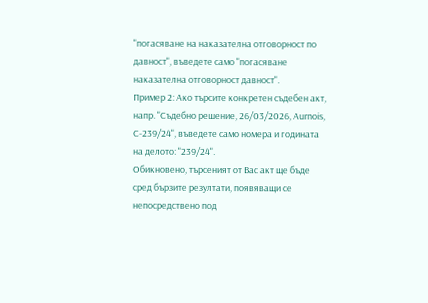"погасяване на наказателна отговорност по давност", въведете само "погасяване наказателна отговорност давност".
Пример 2: Ако търсите конкретен съдебен акт, напр. "Съдебно решение, 26/03/2026, Aurnois, C-239/24", въведете само номера и годината на делото: "239/24".
Обикновено, търсеният от Вас акт ще бъде сред бързите резултати, появяващи се непосредствено под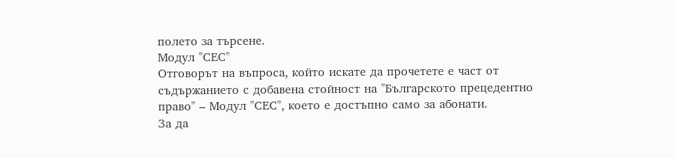полето за търсене.
Модул "СЕС"
Отговорът на въпроса, който искате да прочетете е част от съдържанието с добавена стойност на "Българското прецедентно право" – Модул "СЕС", което е достъпно само за абонати.
За да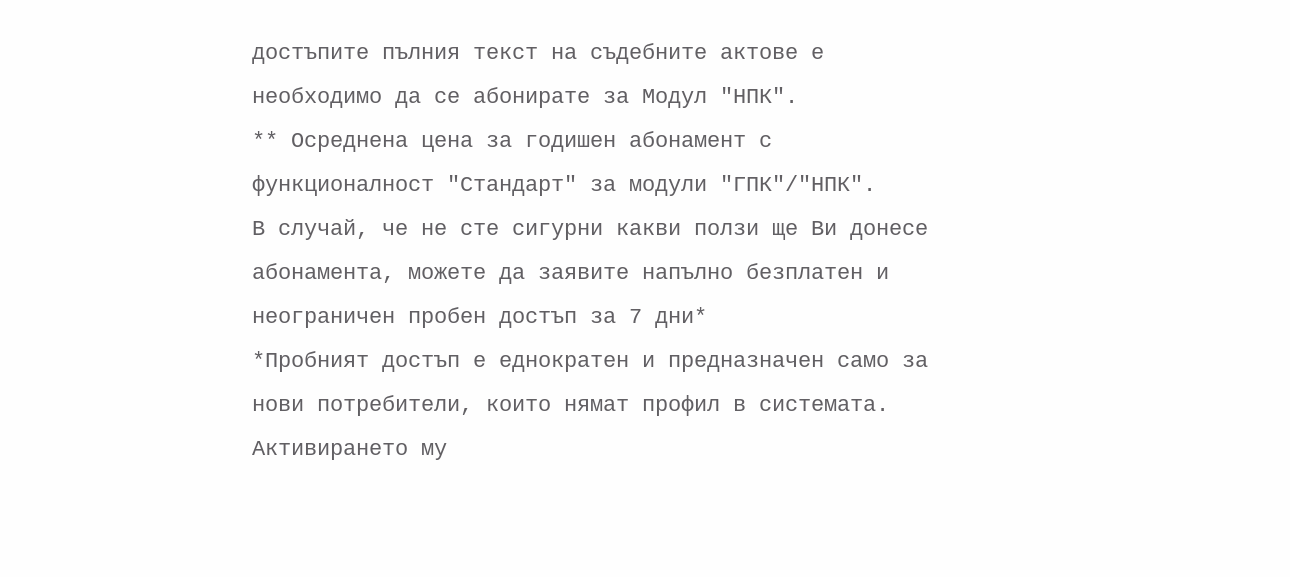достъпите пълния текст на съдебните актове е необходимо да се абонирате за Модул "НПК".
** Осреднена цена за годишен абонамент с функционалност "Стандарт" за модули "ГПК"/"НПК".
В случай, че не сте сигурни какви ползи ще Ви донесе абонамента, можете да заявите напълно безплатен и неограничен пробен достъп за 7 дни*
*Пробният достъп е еднократен и предназначен само за нови потребители, които нямат профил в системата. Активирането му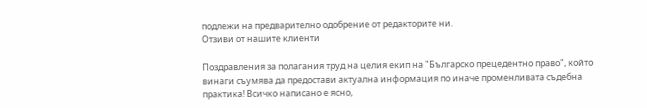подлежи на предварително одобрение от редакторите ни.
Отзиви от нашите клиенти

Поздравления за полагания труд на целия екип на "Българско прецедентно право", който винаги съумява да предостави актуална информация по иначе променливата съдебна практика! Всичко написано е ясно,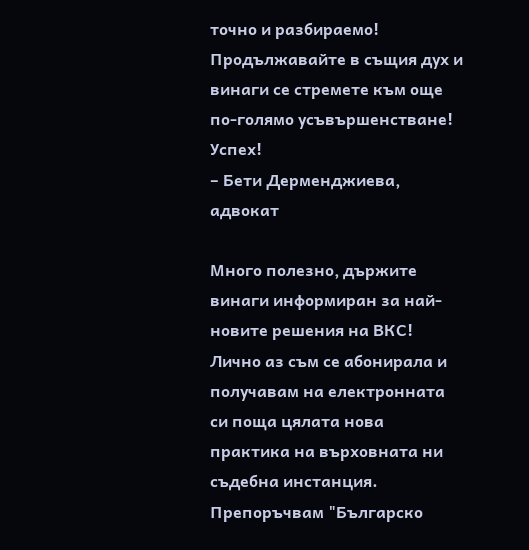точно и разбираемо!
Продължавайте в същия дух и винаги се стремете към още по-голямо усъвършенстване!
Успех!
– Бети Дерменджиева, адвокат

Много полезно, държите винаги информиран за най-новите решения на ВКС! Лично аз съм се абонирала и получавам на електронната си поща цялата нова практика на върховната ни съдебна инстанция. Препоръчвам "Българско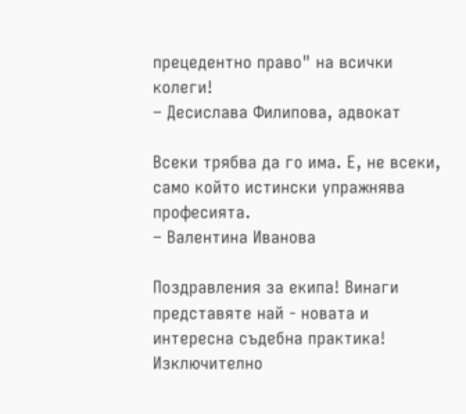прецедентно право" на всички колеги!
– Десислава Филипова, адвокат

Всеки трябва да го има. Е, не всеки, само който истински упражнява професията.
– Валентина Иванова

Поздравления за екипа! Винаги представяте най - новата и интересна съдебна практика! Изключително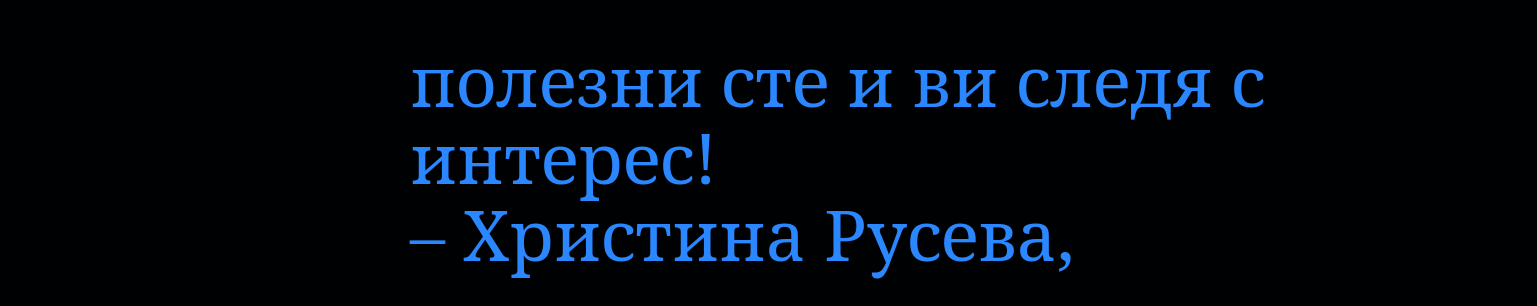полезни сте и ви следя с интерес!
– Христина Русева,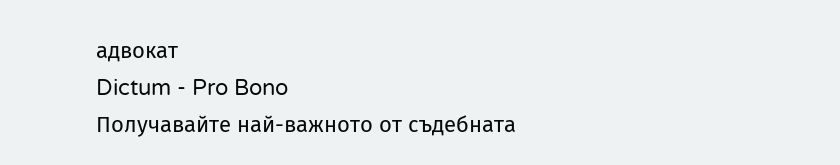адвокат
Dictum - Pro Bono
Получавайте най-важното от съдебната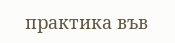практика във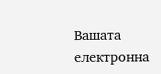Вашата електронна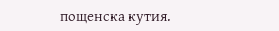пощенска кутия.